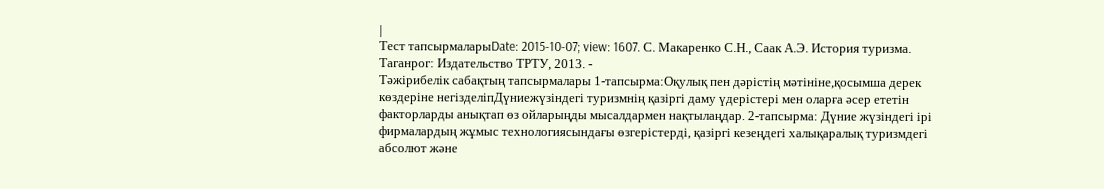|
Тест тапсырмаларыDate: 2015-10-07; view: 1607. С. Макаренко С.Н., Саак А.Э. История туризма. Таганрог: Издательство ТРТУ, 2013. -
Тәжірибелік сабақтың тапсырмалары 1-тапсырма:Оқулық пен дәрістің мәтініне,қосымша дерек көздеріне негізделіпДүниежүзіндегі туризмнің қазіргі даму үдерістері мен оларға әсер ететін факторларды анықтап өз ойларыңды мысалдармен нақтылаңдар. 2-тапсырма: Дүние жүзіндегі ірі фирмалардың жұмыс технологиясындағы өзгерістерді, қазіргі кезеңдегі халықаралық туризмдегі абсолют және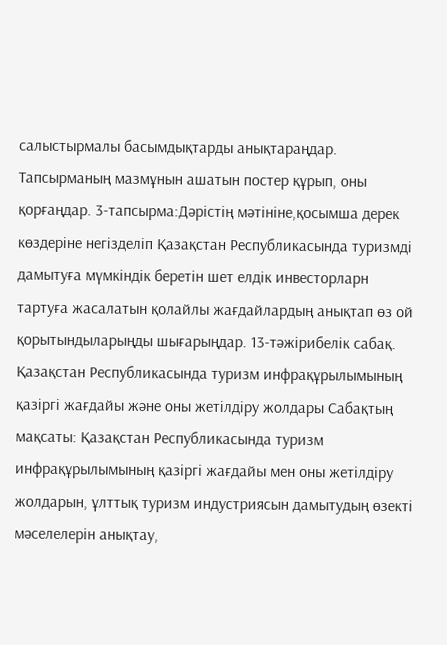салыстырмалы басымдықтарды анықтараңдар. Тапсырманың мазмұнын ашатын постер құрып, оны қорғаңдар. 3-тапсырма:Дәрістің мәтініне,қосымша дерек көздеріне негізделіп Қазақстан Республикасында туризмді дамытуға мүмкіндік беретін шет елдік инвесторларн тартуға жасалатын қолайлы жағдайлардың анықтап өз ой қорытындыларыңды шығарыңдар. 13-тәжірибелік сабақ. Қазақстан Республикасында туризм инфрақұрылымының қазіргі жағдайы және оны жетілдіру жолдары Сабақтың мақсаты: Қазақстан Республикасында туризм инфрақұрылымының қазіргі жағдайы мен оны жетілдіру жолдарын, ұлттық туризм индустриясын дамытудың өзекті мәселелерін анықтау,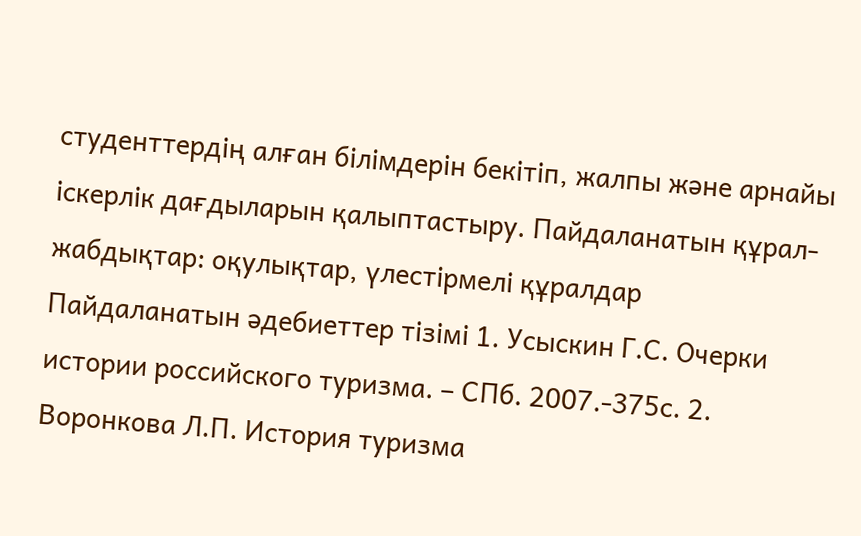студенттердің алған білімдерін бекітіп, жалпы және арнайы іскерлік дағдыларын қалыптастыру. Пайдаланатын құрал-жабдықтар: оқулықтар, үлестірмелі құралдар Пайдаланатын әдебиеттер тізімі 1. Усыскин Г.С. Очерки истории российского туризма. – СПб. 2007.-375с. 2. Воронкова Л.П. История туризма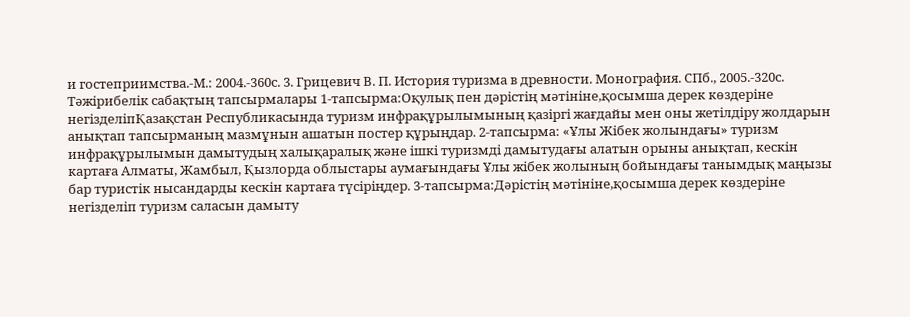и гостеприимства.-М.: 2004.-360с. 3. Грицевич В. П. История туризма в древности. Монография. СПб., 2005.-320с. Тәжірибелік сабақтың тапсырмалары 1-тапсырма:Оқулық пен дәрістің мәтініне,қосымша дерек көздеріне негізделіпҚазақстан Республикасында туризм инфрақұрылымының қазіргі жағдайы мен оны жетілдіру жолдарын анықтап тапсырманың мазмұнын ашатын постер құрыңдар. 2-тапсырма: «Ұлы Жібек жолындағы» туризм инфрақұрылымын дамытудың халықаралық және ішкі туризмді дамытудағы алатын орыны анықтап, кескін картаға Алматы, Жамбыл, Қызлорда облыстары аумағындағы Ұлы жібек жолының бойындағы танымдық маңызы бар туристік нысандарды кескін картаға түсіріңдер. 3-тапсырма:Дәрістің мәтініне,қосымша дерек көздеріне негізделіп туризм саласын дамыту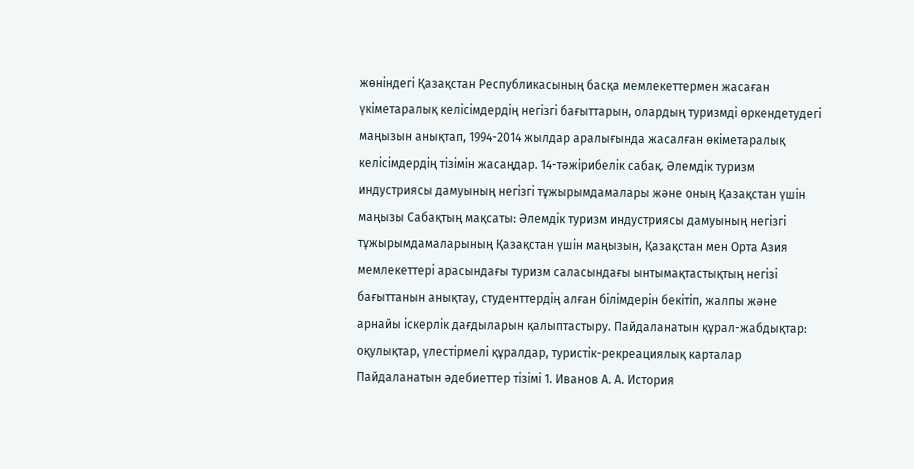жөніндегі Қазақстан Республикасының басқа мемлекеттермен жасаған үкіметаралық келісімдердің негізгі бағыттарын, олардың туризмді өркендетудегі маңызын анықтап, 1994-2014 жылдар аралығында жасалған өкіметаралық келісімдердің тізімін жасаңдар. 14-тәжірибелік сабақ. Әлемдік туризм индустриясы дамуының негізгі тұжырымдамалары және оның Қазақстан үшін маңызы Сабақтың мақсаты: Әлемдік туризм индустриясы дамуының негізгі тұжырымдамаларының Қазақстан үшін маңызын, Қазақстан мен Орта Азия мемлекеттері арасындағы туризм саласындағы ынтымақтастықтың негізі бағыттанын анықтау, студенттердің алған білімдерін бекітіп, жалпы және арнайы іскерлік дағдыларын қалыптастыру. Пайдаланатын құрал-жабдықтар: оқулықтар, үлестірмелі құралдар, туристік-рекреациялық карталар Пайдаланатын әдебиеттер тізімі 1. Иванов А. А. История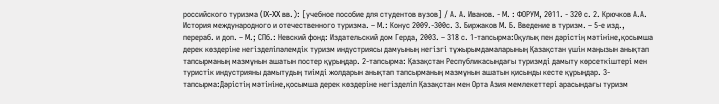российского туризма (IX-XX вв.): [учебное пособие для студентов вузов] / А. А. Иванов. - М. : ФОРУМ, 2011. - 320 с. 2. Крючков А.А. История международного и отечественного туризма. – М.: Конус 2009.-300с. 3. Биржаков М. Б. Введение в туризм. – 5-е изд., перераб. и доп. – М.; СПб.: Невский фонд: Издательский дом Герда, 2003. – 318 с. 1-тапсырма:Оқулық пен дәрістің мәтініне,қосымша дерек көздеріне негізделіпәлемдік туризм индустриясы дамуының негізгі тұжырымдамаларының Қазақстан үшін маңызын анықтап тапсырманың мазмұнын ашатын постер құрыңдар. 2-тапсырма: Қазақстан Республикасындағы туризмді дамыту көрсеткіштері мен туристік индустрияны дамытудың тиімді жолдарын анықтап тапсырманың мазмұнын ашатын қисынды кесте құрыңдар. 3-тапсырма:Дәрістің мәтініне,қосымша дерек көздеріне негізделіп Қазақстан мен Орта Азия мемлекеттері арасындағы туризм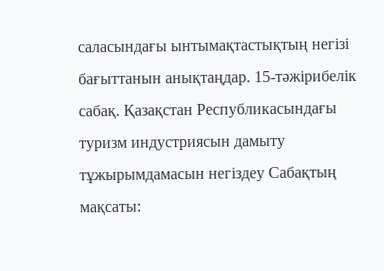саласындағы ынтымақтастықтың негізі бағыттанын анықтаңдар. 15-тәжірибелік сабақ. Қазақстан Республикасындағы туризм индустриясын дамыту тұжырымдамасын негіздеу Сабақтың мақсаты: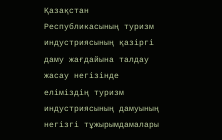Қазақстан Республикасының туризм индустриясының қазіргі даму жағдайына талдау жасау негізінде еліміздің туризм индустриясының дамуының негізгі тұжырымдамалары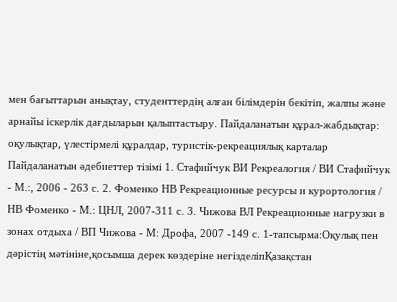мен бағыттарын анықтау, студенттердің алған білімдерін бекітіп, жалпы және арнайы іскерлік дағдыларын қалыптастыру. Пайдаланатын құрал-жабдықтар: оқулықтар, үлестірмелі құралдар, туристік-рекреациялық карталар Пайдаланатын әдебиеттер тізімі 1. Стафийчук ВИ Рекреалогия / ВИ Стафийчук - М.:, 2006 - 263 с. 2. Фоменко НВ Рекреационные ресурсы и курортология / НВ Фоменко - М.: ЦНЛ, 2007-311 с. 3. Чижова ВЛ Рекреационные нагрузки в зонах отдыха / ВП Чижова - М: Дрофа, 2007 -149 с. 1-тапсырма:Оқулық пен дәрістің мәтініне,қосымша дерек көздеріне негізделіпҚазақстан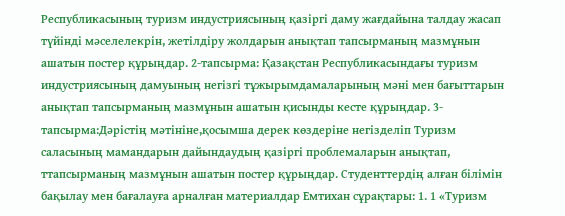Республикасының туризм индустриясының қазіргі даму жағдайына талдау жасап түйінді мәселелекрін, жетілдіру жолдарын анықтап тапсырманың мазмұнын ашатын постер құрыңдар. 2-тапсырма: Қазақстан Республикасындағы туризм индустриясының дамуының негізгі тұжырымдамаларының мәні мен бағыттарын анықтап тапсырманың мазмұнын ашатын қисынды кесте құрыңдар. 3-тапсырма:Дәрістің мәтініне,қосымша дерек көздеріне негізделіп Туризм саласының мамандарын дайындаудың қазіргі проблемаларын анықтап, ттапсырманың мазмұнын ашатын постер құрыңдар. Студенттердің алған білімін бақылау мен бағалауға арналған материалдар Емтихан сұрақтары: 1. 1 «Туризм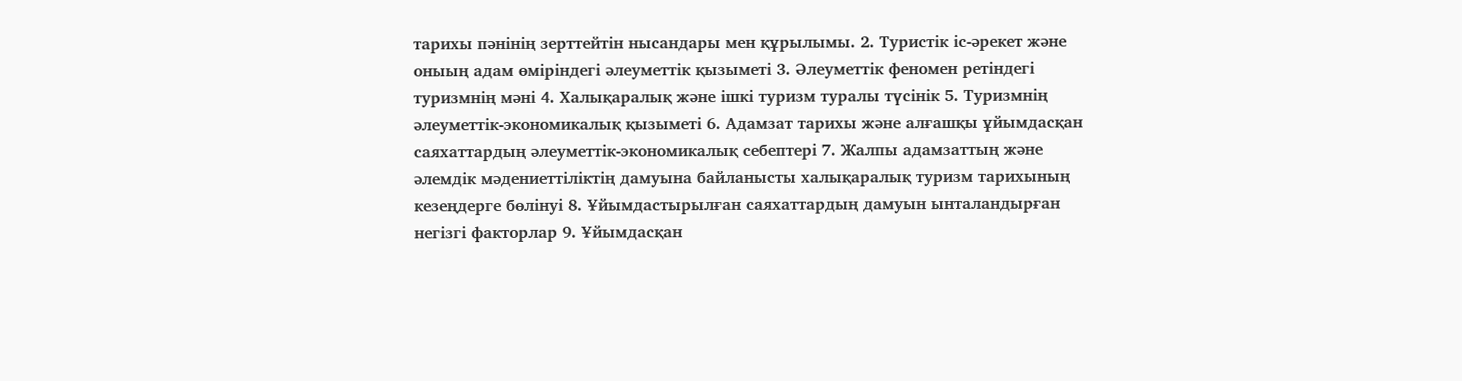тарихы пәнінің зерттейтін нысандары мен құрылымы. 2. Туристік іс-әрекет және оныың адам өміріндегі әлеуметтік қызыметі 3. Әлеуметтік феномен ретіндегі туризмнің мәні 4. Халықаралық және ішкі туризм туралы түсінік 5. Туризмнің әлеуметтік-экономикалық қызыметі 6. Адамзат тарихы және алғашқы ұйымдасқан саяхаттардың әлеуметтік-экономикалық себептері 7. Жалпы адамзаттың және әлемдік мәдениеттіліктің дамуына байланысты халықаралық туризм тарихының кезеңдерге бөлінуі 8. Ұйымдастырылған саяхаттардың дамуын ынталандырған негізгі факторлар 9. Ұйымдасқан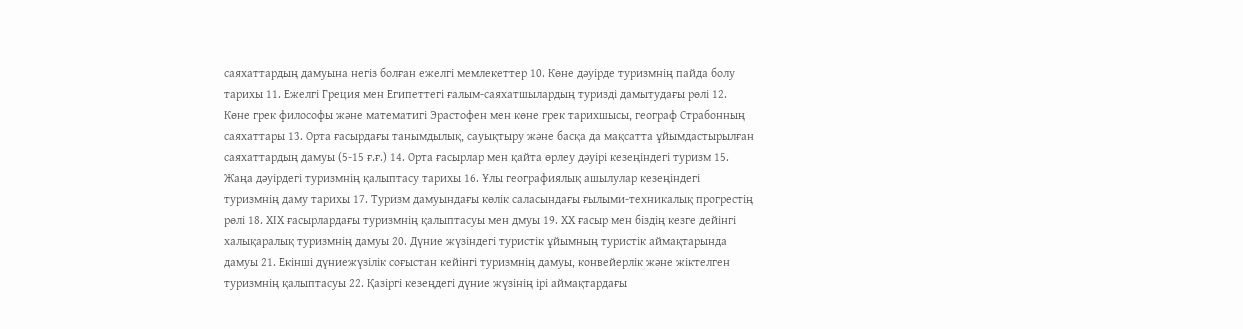саяхаттардың дамуына негіз болған ежелгі мемлекеттер 10. Көне дәуірде туризмнің пайда болу тарихы 11. Ежелгі Греция мен Египеттегі ғалым-саяхатшылардың туризді дамытудағы рөлі 12. Көне грек философы және математигі Эрастофен мен көне грек тарихшысы, географ Страбонның саяхаттары 13. Орта ғасырдағы танымдылық, сауықтыру және басқа да мақсатта ұйымдастырылған саяхаттардың дамуы (5-15 ғ.ғ.) 14. Орта ғасырлар мен қайта өрлеу дәуірі кезеңіндегі туризм 15. Жаңа дәуірдегі туризмнің қалыптасу тарихы 16. Ұлы географиялық ашылулар кезеңіндегі туризмнің даму тарихы 17. Туризм дамуындағы көлік саласындағы ғылыми-техникалық прогрестің рөлі 18. ХІХ ғасырлардағы туризмнің қалыптасуы мен дмуы 19. ХХ ғасыр мен біздің кезге дейінгі халықаралық туризмнің дамуы 20. Дүние жүзіндегі туристік ұйымның туристік аймақтарында дамуы 21. Екінші дүниежүзілік соғыстан кейінгі туризмнің дамуы, конвейерлік және жіктелген туризмнің қалыптасуы 22. Қазіргі кезеңдегі дүние жүзінің ірі аймақтардағы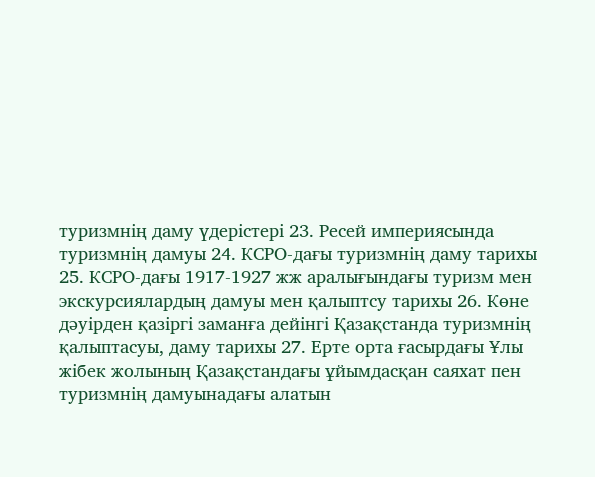туризмнің даму үдерістері 23. Ресей империясында туризмнің дамуы 24. КСРО-дағы туризмнің даму тарихы 25. КСРО-дағы 1917-1927 жж аралығындағы туризм мен экскурсиялардың дамуы мен қалыптсу тарихы 26. Көне дәуірден қазіргі заманға дейінгі Қазақстанда туризмнің қалыптасуы, даму тарихы 27. Ерте орта ғасырдағы Ұлы жібек жолының Қазақстандағы ұйымдасқан саяхат пен туризмнің дамуынадағы алатын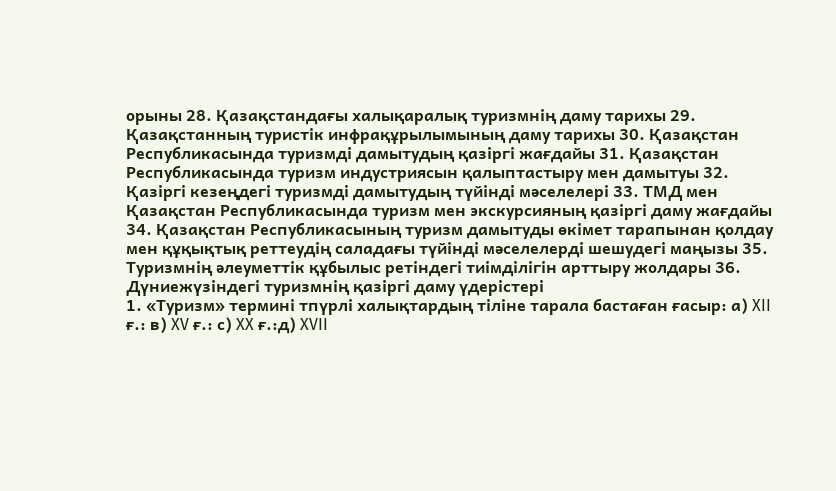орыны 28. Қазақстандағы халықаралық туризмнің даму тарихы 29. Қазақстанның туристік инфрақұрылымының даму тарихы 30. Қазақстан Республикасында туризмді дамытудың қазіргі жағдайы 31. Қазақстан Республикасында туризм индустриясын қалыптастыру мен дамытуы 32. Қазіргі кезеңдегі туризмді дамытудың түйінді мәселелері 33. ТМД мен Қазақстан Республикасында туризм мен экскурсияның қазіргі даму жағдайы 34. Қазақстан Республикасының туризм дамытуды өкімет тарапынан қолдау мен құқықтық реттеудің саладағы түйінді мәселелерді шешудегі маңызы 35. Туризмнің әлеуметтік құбылыс ретіндегі тиімділігін арттыру жолдары 36. Дүниежүзіндегі туризмнің қазіргі даму үдерістері
1. «Туризм» термині тпүрлі халықтардың тіліне тарала бастаған ғасыр: а) XII ғ.: в) XV ғ.: с) XX ғ.:д) XVII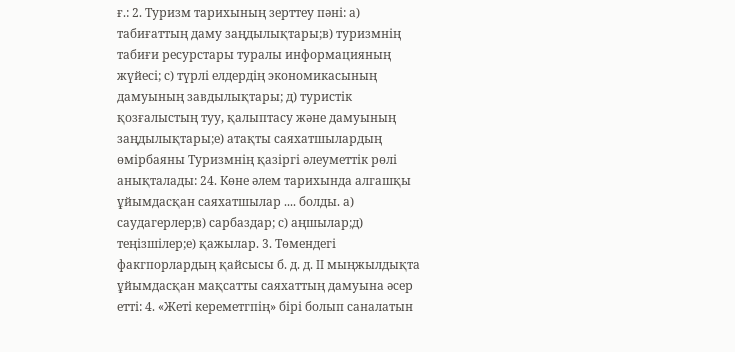ғ.: 2. Туризм тарихының зерттеу пәні: а) табиғаттың даму заңдылықтары;в) туризмнің табиғи ресурстары туралы информацияның жүйесі; с) түрлі елдердің экономикасының дамуының завдылықтары; д) туристік қозғалыстың туу, қалыптасу және дамуының заңдылықтары;е) атақты саяхатшылардың өмірбаяны Туризмнің қазіргі әлеуметтік рөлі анықталады: 24. Көне әлем тарихында алгашқы ұйымдасқан саяхатшылар .... болды. а) саудагерлер;в) сарбаздар; с) аңшылар;д) теңізшілер;е) қажылар. 3. Төмендегі факгпорлардың қайсысы б. д. д. II мыңжылдықта ұйымдасқан мақсатты саяхаттың дамуына әсер етті: 4. «Жеті кереметгпің» бірі болып саналатын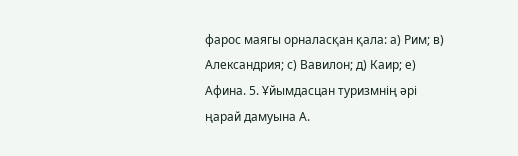фарос маягы орналасқан қала: а) Рим; в) Александрия; с) Вавилон; д) Каир; е) Афина. 5. Ұйымдасцан туризмнің әрі ңарай дамуына А.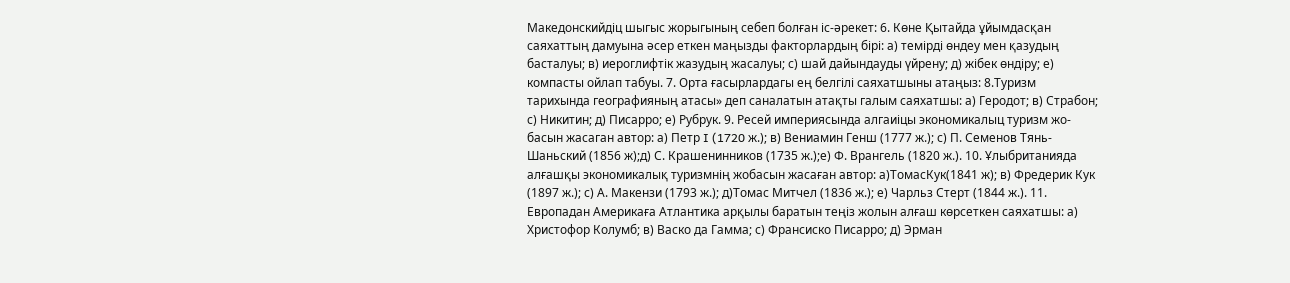Македонскийдіц шыгыс жорыгының себеп болған іс-әрекет: 6. Көне Қытайда ұйымдасқан саяхаттың дамуына әсер еткен маңызды факторлардың бірі: а) темірді өндеу мен қазудың басталуы; в) иероглифтік жазудың жасалуы; с) шай дайындауды үйрену; д) жібек өндіру; е) компасты ойлап табуы. 7. Орта ғасырлардагы ең белгілі саяхатшыны атаңыз: 8.Туризм тарихында географияның атасы» деп саналатын атақты галым саяхатшы: а) Геродот; в) Страбон; с) Никитин; д) Писарро; е) Рубрук. 9. Ресей империясында алгаиіцы экономикалыц туризм жо-басын жасаган автор: а) Петр I (1720 ж.); в) Вениамин Генш (1777 ж.); с) П. Семенов Тянь-Шаньский (1856 ж);д) С. Крашенинников (1735 ж.);е) Ф. Врангель (1820 ж.). 10. Ұлыбританияда алғашқы экономикалық туризмнің жобасын жасаған автор: а)ТомасКук(1841 ж); в) Фредерик Кук (1897 ж.); с) А. Макензи (1793 ж.); д)Томас Митчел (1836 ж.); е) Чарльз Стерт (1844 ж.). 11. Европадан Америкаға Атлантика арқылы баратын теңіз жолын алғаш көрсеткен саяхатшы: а) Христофор Колумб; в) Васко да Гамма; с) Франсиско Писарро; д) Эрман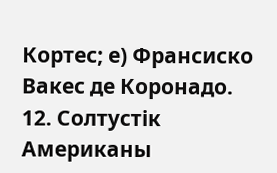Кортес; е) Франсиско Вакес де Коронадо. 12. Солтустік Американы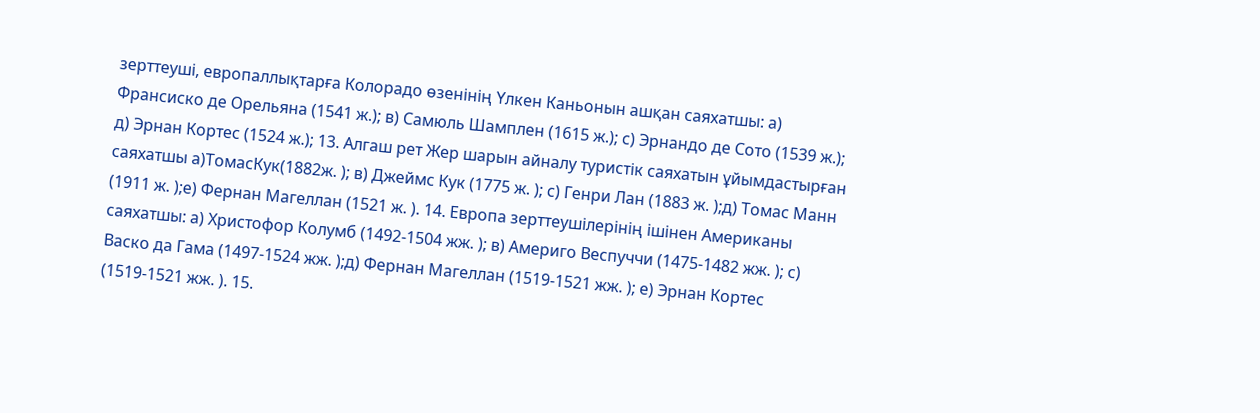зерттеуші, европаллықтарға Колорадо өзенінің Үлкен Каньонын ашқан саяхатшы: а) Франсиско де Орельяна (1541 ж.); в) Самюль Шамплен (1615 ж.); с) Эрнандо де Сото (1539 ж.); д) Эрнан Кортес (1524 ж.); 13. Алгаш рет Жер шарын айналу туристік саяхатын ұйымдастырған саяхатшы а)ТомасКук(1882ж. ); в) Джеймс Кук (1775 ж. ); с) Генри Лан (1883 ж. );д) Томас Манн (1911 ж. );е) Фернан Магеллан (1521 ж. ). 14. Европа зерттеушілерінің ішінен Американы саяхатшы: а) Христофор Колумб (1492-1504 жж. ); в) Америго Веспуччи (1475-1482 жж. ); с) Васко да Гама (1497-1524 жж. );д) Фернан Магеллан (1519-1521 жж. ); е) Эрнан Кортес (1519-1521 жж. ). 15.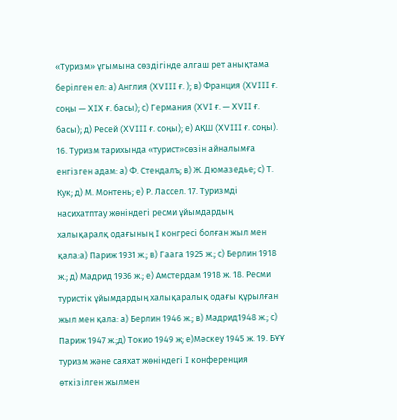«Туризм» ұгымына сөздігінде алгаш рет анықтама берілген ел: а) Англия (XVIII ғ. ); в) Франция (XVIII ғ. соңы — XIX ғ. басы); с) Германия (XVI ғ. — XVII ғ. басы); д) Ресей (XVIII ғ. соңы); е) АҚШ (XVIII ғ. соңы). 16. Туризм тарихында «турист»сөзін айналымға енгізген адам: а) Ф. Стендалъ; в) Ж. Дюмазедье; с) Т. Кук; д) М. Монтень; е) Р. Лассел. 17. Туризмді насихатптау жөніндегі ресми ұйымдардың халықаралқ одағының I конгресі болған жыл мен қала:а) Париж 1931 ж.; в) Гаага 1925 ж.; с) Берлин 1918 ж.; д) Мадрид 1936 ж.; е) Амстердам 1918 ж. 18. Ресми туристік ұйымдардың халықаралық одағы құрылған жыл мен қала: а) Берлин 1946 ж.; в) Мадрид1948 ж.; с) Париж 1947 ж.;д) Токио 1949 ж; е)Мәскеу 1945 ж. 19. БҰҰ туризм және саяхат жөніндегі I конференция өткізілген жылмен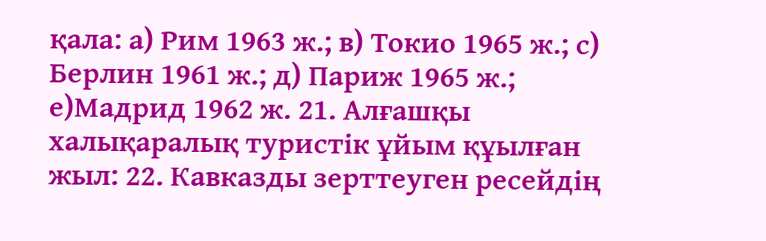қала: а) Рим 1963 ж.; в) Токио 1965 ж.; с) Берлин 1961 ж.; д) Париж 1965 ж.; е)Мадрид 1962 ж. 21. Алғашқы халықаралық туристік ұйым құылған жыл: 22. Кавказды зерттеуген ресейдің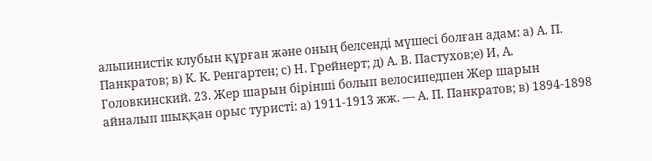альпинистік клубын құрған және оның белсенді мүшесі болған адам: а) А. П. Панкратов; в) К. К. Ренгартен; с) Н. Грейнерт; д) А. В. Пастухов;е) И, А. Головкинский. 23. Жер шарын бірінші болып велосипедпен Жер шарын айналып шыққан орыс туристі: а) 1911-1913 жж. — А. П. Панкратов; в) 1894-1898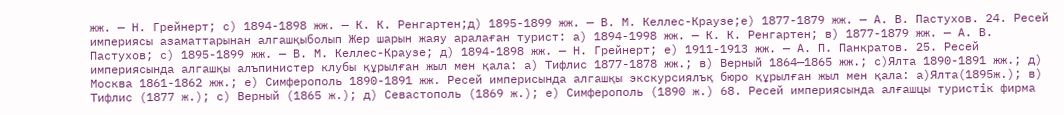жж. — Н. Грейнерт; с) 1894-1898 жж. — К. К. Ренгартен;д) 1895-1899 жж. — В. М. Келлес-Краузе;е) 1877-1879 жж. — А. В. Пастухов. 24. Ресей империясы азаматтарынан алгашқыболып Жер шарын жаяу аралаған турист: а) 1894-1998 жж. — К. К. Ренгартен; в) 1877-1879 жж. — А. В. Пастухов; с) 1895-1899 жж. — В. М. Келлес-Краузе; д) 1894-1898 жж. — Н. Грейнерт; е) 1911-1913 жж. — А. П. Панкратов. 25. Ресей империясында алгашқы алъпинистер клубы құрылған жыл мен қала: а) Тифлис 1877-1878 жж.; в) Верный 1864—1865 жж.; с)Ялта 1890-1891 жж.; д) Москва 1861-1862 жж.; е) Симферополь 1890-1891 жж. Ресей империсында алгашқы экскурсиялъқ бюро құрылған жыл мен қала: а)Ялта(1895ж.); в) Тифлис (1877 ж.); с) Верный (1865 ж.); д) Севастополь (1869 ж.); е) Симферополь (1890 ж.) 68. Ресей империясында алғашцы туристік фирма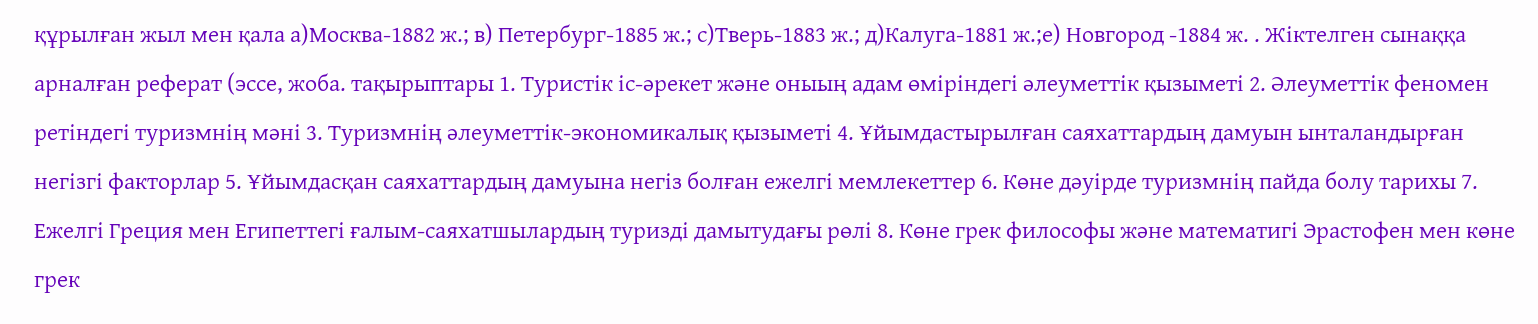құрылған жыл мен қала а)Москва-1882 ж.; в) Петербург-1885 ж.; с)Тверь-1883 ж.; д)Калуга-1881 ж.;е) Новгород -1884 ж. . Жіктелген сынаққа арналған реферат (эссе, жоба. тақырыптары 1. Туристік іс-әрекет және оныың адам өміріндегі әлеуметтік қызыметі 2. Әлеуметтік феномен ретіндегі туризмнің мәні 3. Туризмнің әлеуметтік-экономикалық қызыметі 4. Ұйымдастырылған саяхаттардың дамуын ынталандырған негізгі факторлар 5. Ұйымдасқан саяхаттардың дамуына негіз болған ежелгі мемлекеттер 6. Көне дәуірде туризмнің пайда болу тарихы 7. Ежелгі Греция мен Египеттегі ғалым-саяхатшылардың туризді дамытудағы рөлі 8. Көне грек философы және математигі Эрастофен мен көне грек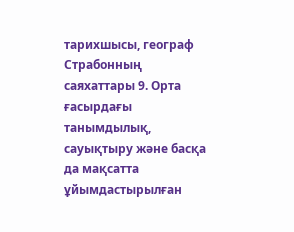тарихшысы, географ Страбонның саяхаттары 9. Орта ғасырдағы танымдылық, сауықтыру және басқа да мақсатта ұйымдастырылған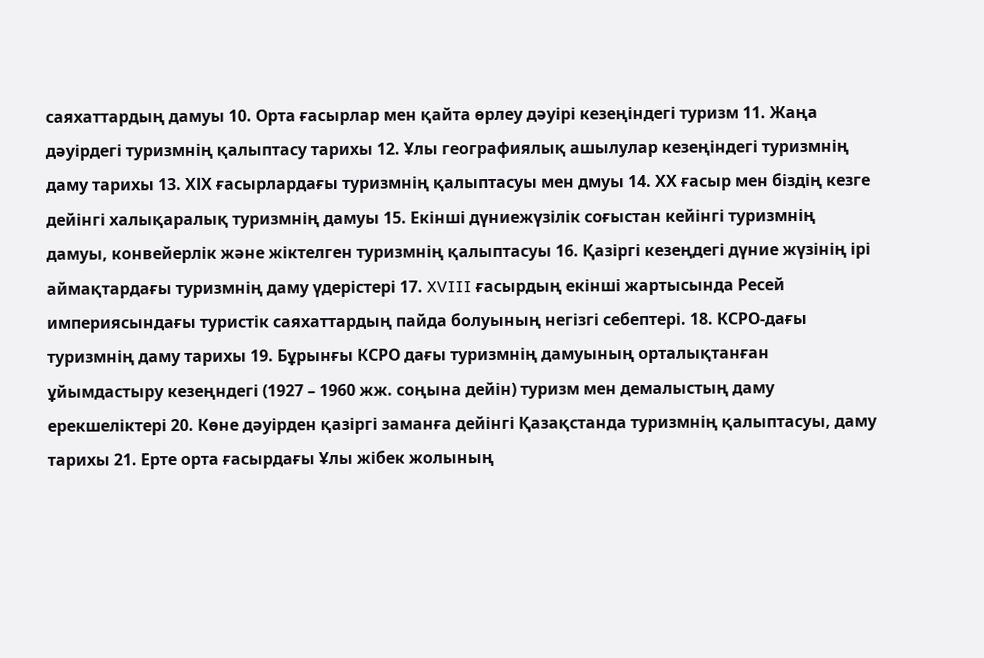саяхаттардың дамуы 10. Орта ғасырлар мен қайта өрлеу дәуірі кезеңіндегі туризм 11. Жаңа дәуірдегі туризмнің қалыптасу тарихы 12. Ұлы географиялық ашылулар кезеңіндегі туризмнің даму тарихы 13. ХІХ ғасырлардағы туризмнің қалыптасуы мен дмуы 14. ХХ ғасыр мен біздің кезге дейінгі халықаралық туризмнің дамуы 15. Екінші дүниежүзілік соғыстан кейінгі туризмнің дамуы, конвейерлік және жіктелген туризмнің қалыптасуы 16. Қазіргі кезеңдегі дүние жүзінің ірі аймақтардағы туризмнің даму үдерістері 17. XVIII ғасырдың екінші жартысында Ресей империясындағы туристік саяхаттардың пайда болуының негізгі себептері. 18. КСРО-дағы туризмнің даму тарихы 19. Бұрынғы КСРО дағы туризмнің дамуының орталықтанған ұйымдастыру кезеңндегі (1927 – 1960 жж. соңына дейін) туризм мен демалыстың даму ерекшеліктері 20. Көне дәуірден қазіргі заманға дейінгі Қазақстанда туризмнің қалыптасуы, даму тарихы 21. Ерте орта ғасырдағы Ұлы жібек жолының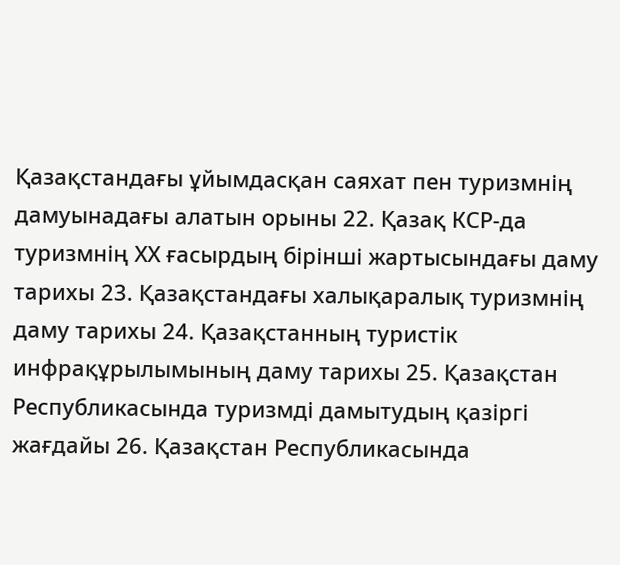Қазақстандағы ұйымдасқан саяхат пен туризмнің дамуынадағы алатын орыны 22. Қазақ КСР-да туризмнің ХХ ғасырдың бірінші жартысындағы даму тарихы 23. Қазақстандағы халықаралық туризмнің даму тарихы 24. Қазақстанның туристік инфрақұрылымының даму тарихы 25. Қазақстан Республикасында туризмді дамытудың қазіргі жағдайы 26. Қазақстан Республикасында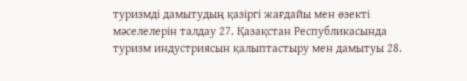туризмді дамытудың қазіргі жағдайы мен өзекті мәселелерін талдау 27. Қазақстан Республикасында туризм индустриясын қалыптастыру мен дамытуы 28.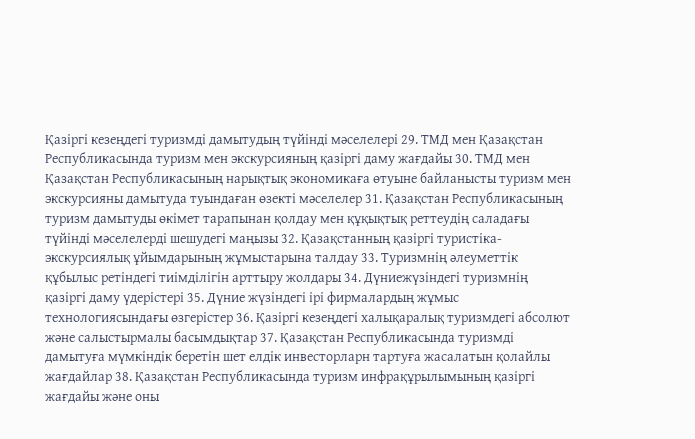Қазіргі кезеңдегі туризмді дамытудың түйінді мәселелері 29. ТМД мен Қазақстан Республикасында туризм мен экскурсияның қазіргі даму жағдайы 30. ТМД мен Қазақстан Республикасының нарықтық экономикаға өтуыне байланысты туризм мен экскурсияны дамытуда туындаған өзекті мәселелер 31. Қазақстан Республикасының туризм дамытуды өкімет тарапынан қолдау мен құқықтық реттеудің саладағы түйінді мәселелерді шешудегі маңызы 32. Қазақстанның қазіргі туристіка-экскурсиялық ұйымдарының жұмыстарына талдау 33. Туризмнің әлеуметтік құбылыс ретіндегі тиімділігін арттыру жолдары 34. Дүниежүзіндегі туризмнің қазіргі даму үдерістері 35. Дүние жүзіндегі ірі фирмалардың жұмыс технологиясындағы өзгерістер 36. Қазіргі кезеңдегі халықаралық туризмдегі абсолют және салыстырмалы басымдықтар 37. Қазақстан Республикасында туризмді дамытуға мүмкіндік беретін шет елдік инвесторларн тартуға жасалатын қолайлы жағдайлар 38. Қазақстан Республикасында туризм инфрақұрылымының қазіргі жағдайы және оны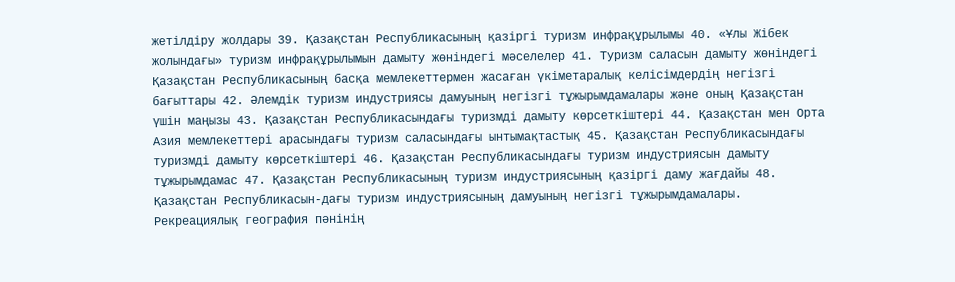жетілдіру жолдары 39. Қазақстан Республикасының қазіргі туризм инфрақұрылымы 40. «Ұлы Жібек жолындағы» туризм инфрақұрылымын дамыту жөніндегі мәселелер 41. Туризм саласын дамыту жөніндегі Қазақстан Республикасының басқа мемлекеттермен жасаған үкіметаралық келісімдердің негізгі бағыттары 42. Әлемдік туризм индустриясы дамуының негізгі тұжырымдамалары және оның Қазақстан үшін маңызы 43. Қазақстан Республикасындағы туризмді дамыту көрсеткіштері 44. Қазақстан мен Орта Азия мемлекеттері арасындағы туризм саласындағы ынтымақтастық 45. Қазақстан Республикасындағы туризмді дамыту көрсеткіштері 46. Қазақстан Республикасындағы туризм индустриясын дамыту тұжырымдамас 47. Қазақстан Республикасының туризм индустриясының қазіргі даму жағдайы 48. Қазақстан Республикасын-дағы туризм индустриясының дамуының негізгі тұжырымдамалары.
Рекреациялық география пәнінің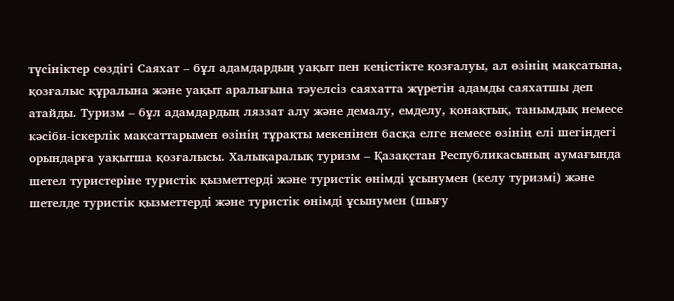түсініктер сөздігі Саяхат – бұл адамдардың уақыт пен кеңістікте қозғалуы, ал өзінің мақсатына, қозғалыс құралына және уақыт аралығына тәуелсіз саяхатта жүретін адамды саяхатшы деп атайды. Туризм – бұл адамдардың ляззат алу және демалу, емделу, қонақтық, танымдық немесе кәсіби-іскерлік мақсаттарымен өзінің тұрақты мекенінен басқа елге немесе өзінің елі шегіндегі орындарға уақытша қозғалысы. Халықаралық туризм – Қазақстан Республикасының аумағында шетел туристеріне туристік қызметтерді және туристік өнімді ұсынумен (келу туризмі) және шетелде туристік қызметтерді және туристік өнімді ұсынумен (шығу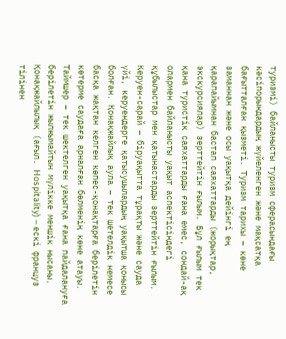туризмі) байланысты туризм сферасындағы кәсіпорындардың жүйеленген және мақсатқа бағытталған қызметі. Туризм тарихы – көне заманнан және осы уақытқа дейінгі ең қарапайымнан бастап саяхаттарды (жорықтар, экскурсиялар) зерттейтін ғылым. Бұл ғылым тек қана туристік саяхаттарды ғана емес, сондай-ақ олармен байланысты уақыт аспектісіндегі құбылыстар мен қатынастарды зерттейтін ғылым. Керуен-сарай – біруақытта тұрақты және сауда үйі, керуендерге қатысушылардың уақытша қонысы болған. Қонақжайлық аула – тек шетелдік немесе басқа жақтан келген көпес-қонақтарға берілетін көтерме саудаға арналған бөлменің көне атауы. Таймшер – тек шектелген уақытқа ғана пайдалануға берілетін жылжымайтын мүлікке меншік нысаны. Қонақжайлылық (ағыл. Hospitality) – ескі француз тілінен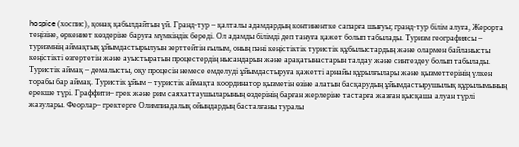hospice (хоспис), қонақ қабылдайтын үй. Гранд-тур – қалталы адамдардың континентке сапарға шығуы; гранд-тур білім алуға, Жерорта теңізіне, өркениет көздеріне баруға мүмкіндік береді. Ол адамды білімді деп тануға қажет болып табылады. Туризм географиясы – туризмнің аймақтық ұйымдастырылуын зерттейтін ғылым, оның пәні кеңістіктік туристік құбылыстардың және олармен байланысты кеңістікті өзгертетін және ауыстыратын процестердің нысандарын және арақатынастарын талдау және синтездеу болып табылады. Туристік аймақ – демалысты, оқу процесін немесе емделуді ұйымдастыруға қажетті арнайы құрылғылары және қызметтерінің үлкен торабы бар аймақ. Туристік ұйым – туристік аймақта координатор қызметін өзіне алатын басқарудың ұйымдастырушылық құрылымының ерекше түрі. Граффити– грек және рим саяхаттаушыларының өздерінің барған жерлеріне тастарға жазған қысқаша алуан түрлі жазулары. Феорлар– гректерге Олимпиадалық ойындардың басталғаны туралы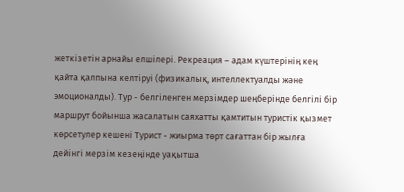жеткізетін арнайы елшілері. Рекреация – адам күштерінің кең қайта қалпына келтіруі (физикалық, интеллектуалды және эмоционалды). Тур - белгiленген мерзiмдер шеңберiнде белгiлі бiр маршрут бойынша жасалатын саяхатты қамтитын туристік қызмет көрсетулер кешені Турист - жиырма төрт сағаттан бiр жылға дейiнгi мерзiм кезеңiнде уақытша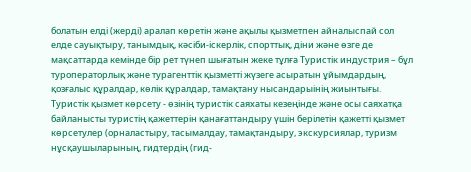болатын елдi (жердi) аралап көретiн және ақылы қызметпен айналыспай сол елде сауықтыру, танымдық, кәсiби-iскерлiк, спорттық, дiни және өзге де мақсаттарда кемiнде бiр рет түнеп шығатын жеке тұлға Туристік индустрия – бұл туроператорлық және турагенттік қызметті жүзеге асыратын ұйымдардың, қозғалыс құралдар, көлік құралдар, тамақтану нысандарыінің жиынтығы. Туристiк қызмет көрсету - өзiнiң туристiк саяхаты кезеңiнде және осы саяхатқа байланысты туристiң қажеттерiн қанағаттандыру үшiн берiлетiн қажеттi қызмет көрсетулер (орналастыру, тасымалдау, тамақтандыру, экскурсиялар, туризм нұсқаушыларының, гидтердiң (гид-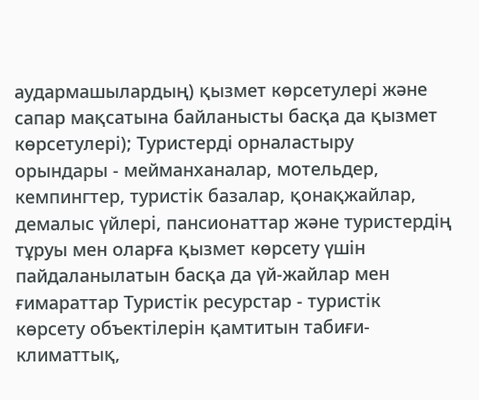аудармашылардың) қызмет көрсетулері және сапар мақсатына байланысты басқа да қызмет көрсетулерi); Туристердi орналастыру орындары - мейманханалар, мотельдер, кемпингтер, туристiк базалар, қонақжайлар, демалыс үйлерi, пансионаттар және туристердiң тұруы мен оларға қызмет көрсету үшiн пайдаланылатын басқа да үй-жайлар мен ғимараттар Туристiк ресурстар - туристiк көрсету объектiлерiн қамтитын табиғи-климаттық,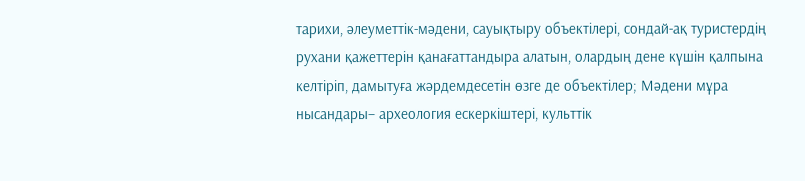тарихи, әлеуметтiк-мәдени, сауықтыру объектiлерi, сондай-ақ туристердiң рухани қажеттерін қанағаттандыра алатын, олардың дене күшiн қалпына келтiрiп, дамытуға жәрдемдесетiн өзге де объектiлер; Мәдени мұра нысандары– археология ескеркіштері, культтік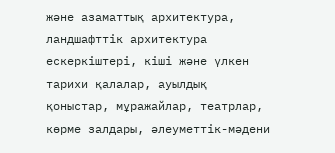және азаматтық архитектура, ландшафттік архитектура ескеркіштері, кіші және үлкен тарихи қалалар, ауылдық қоныстар, мұражайлар, театрлар, көрме залдары, әлеуметтік-мәдени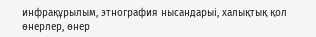инфрақұрылым, этнография нысандарыі, халықтық қол өнерлер, өнер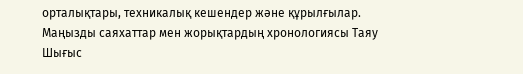орталықтары, техникалық кешендер және құрылғылар.
Маңызды саяхаттар мен жорықтардың хронологиясы Таяу Шығыс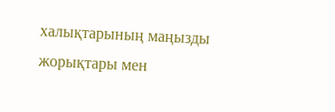халықтарының маңызды жорықтары мен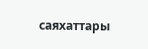саяхаттары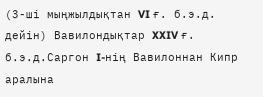(3-ші мыңжылдықтан VI ғ. б.э.д. дейін) Вавилондықтар XXIV ғ. б.э.д.Саргон I-нің Вавилоннан Кипр аралына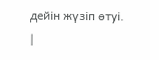дейін жүзіп өтуі.
|